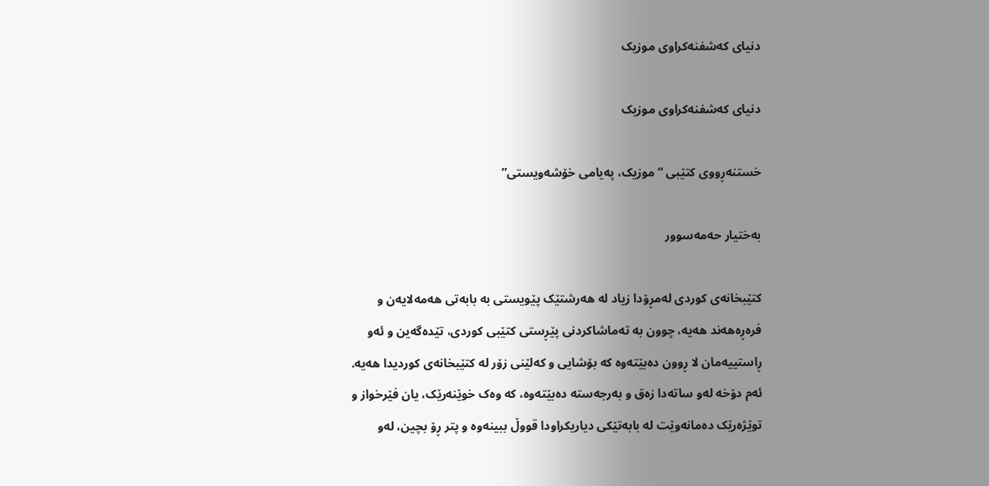دنیای کەشفنەکراوی موزیک

دنیای کەشفنەکراوی موزیک

خستنەڕووی کتێبی “موزیک، پەیامی خۆشەویستی”

بەختیار حەمەسوور

کتێبخانەی کوردی لەمڕۆدا زیاد لە هەرشتێک پێویستی بە بابەتی هەمەلایەن و فرەڕەهەند هەیە، چوون بە تەماشاکردنی پێڕستی کتێبی کوردی، تێدەگەین و ئەو ڕاستییەمان لا ڕوون دەبێتەوە کە بۆشایی و کەلێنی زۆر لە کتێبخانەی کوردیدا هەیە. ئەم دۆخە لەو ساتەدا زەق و بەرجەستە دەبێتەوە، کە وەک خوێنەرێک، یان فێرخواز و توێژەرێک دەمانەوێت لە بابەتێکی دیاریکراودا قووڵ ببینەوە و پتر ڕۆ بچین، لەو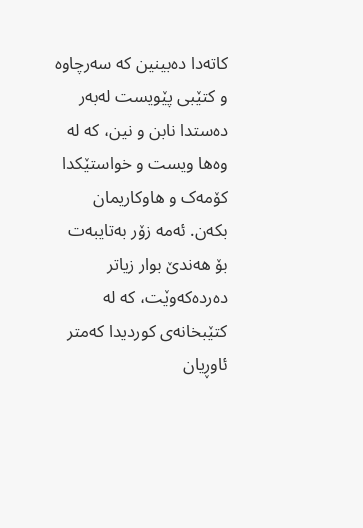کاتەدا دەبینین کە سەرچاوە و کتێبی پێویست لەبەر دەستدا نابن و نین، کە لە وەها ویست و خواستێکدا کۆمەک و هاوکاریمان بکەن. ئەمە زۆر بەتایبەت بۆ هەندێ بوار زیاتر دەردەکەوێت، کە لە کتێبخانەی کوردیدا کەمتر ئاوڕیان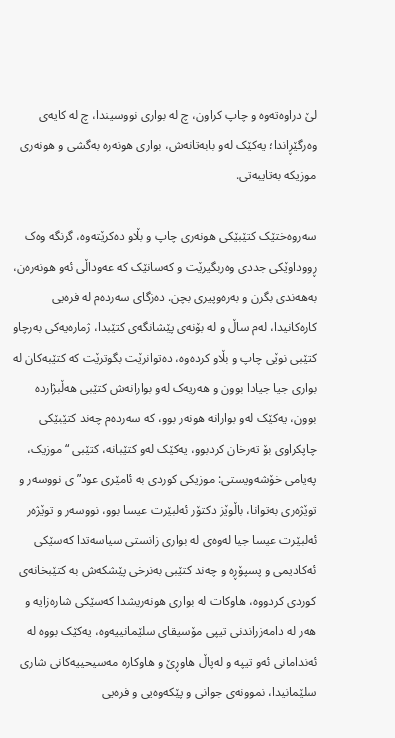لێ دراوەتەوە و چاپ کراون، چ لە بواری نووسیندا، چ لە کایەی وەرگێڕاندا؛ یەکێک لەو بابەتانەش، بواری هونەرە بەگشی و هونەری موزیکە بەتایبەتی.

سەروەختێک کتێبێکی هونەری چاپ و بڵاو دەکرێتەوە، گرنگە وەک ڕووداوێکی جددی وەربگیرێت و کەسانێک کە عەوداڵی ئەو هونەرەن، بەهەندی بگرن و بەرەوپیری بچن. دەزگای سەردەم لە فرەیی کارەکانیدا، لەم ساڵ و لە بۆنەی پێشانگەی کتێبدا، ژمارەیەکی بەرچاو کتێبی نوێی چاپ و بڵاو کردەوە، دەتوانرێت بگوترێت کە کتێبەکان لە بواری جیا جیادا بوون و هەریەک لەو بوارانەش کتێبی هەڵبژاردە بوون، یەکێک لەو بوارانە هونەر بوو، کە سەردەم چەند کتێبێکی چاپکراوی بۆ تەرخان کردبوو، یەکێک لەو کتێبانە، کتێبی “موزیک، پەیامی خۆشەویستی: موزیکی کوردی بە ئامێری عود”ی نووسەر و توێژەری بەتوانا، باڵوێز دکتۆر ئەلبێرت عیسا بوو، نووسەر و توێژەر ئەلبێرت عیسا جیا لەوەی لە بواری زانستی سیاسەتدا کەسێکی ئەکادیمی و پسپۆڕە و چەند کتێبی بەنرخی پێشکەش بە کتێبخانەی کوردی کردووە، هاوکات لە بواری هونەریشدا کەسێکی شارەزایە و هەر لە دامەزراندنی تیپی مۆسیقای سلێمانییەوە، یەکێک بووە لە ئەندامانی ئەو تیپە و لەپاڵ هاوڕێ و هاوکارە مەسیحییەکانی شاری سلێمانیدا، نموونەی جوانی و پێکەوەیی و فرەیی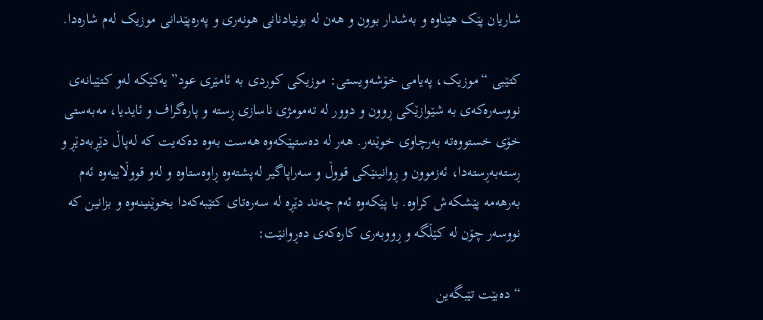شاریان پێک هێناوە و بەشدار بوون و هەن لە بونیادنانی هونەری و پەرەپێدانی موزیک لەم شارەدا.

کتێبی “موزیک، پەیامی خۆشەویستی: موزیکی کوردی بە ئامێری عود” یەکێکە لەو کتێبانەی نووسەرەکەی بە شێوازێکی ڕوون و دوور لە تەمومژی ناسازی ڕستە و پارەگراف و ئایدیا، مەبەستی خۆی خستووەتە بەرچاوی خوێنەر. هەر لە دەستپێکەوە هەست بەوە دەکەیت کە لەپاڵ دێڕبەدێڕ و ڕستەبەڕستەدا، ئەزموون و ڕوانینێکی قووڵ و سەراپاگیر لەپشتەوە ڕاوەستاوە و لەو قووڵاییەوە ئەم بەرهەمە پێشکەش کراوە. با پێکەوە ئەم چەند دێڕە لە سەرەتای کتێبەکەدا بخوێنینەوە و بزانین کە نووسەر چۆن لە کێڵگە و ڕووبەری کارەکەی دەڕوانێت:

“دەبێت تێبگەین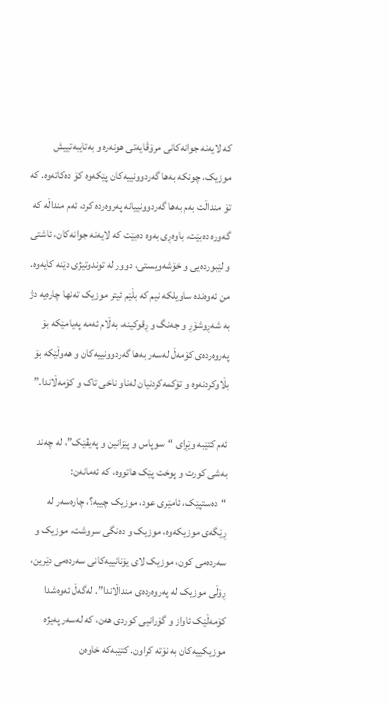کە لایەنە جوانەکانی مرۆڤایەتی هونەرە و بەتایبەتییش موزیک، چونکە بەها گەردوونییەکان پێکەوە کۆ دەکاتەوە. کە تۆ منداڵت بەم بەها گەردوونییانە پەروەردە کرد، ئەم منداڵە کە گەورە دەبێت، باوەڕی بەوە دەبێت کە لایەنە جوانەکان، ئاشتی و لێبوردەیی و خۆشەویستی، دوور لە توندوتیژی دێنە کایەوە. من ئەوەندە ساویلکە نیم کە بڵێم ئیتر موزیک تەنها چارەیە دژ بە شەڕوشۆڕ و جەنگ و ڕقوکینە، بەڵام ئەمە پەیامێکە بۆ پەروەردەی کۆمەڵ لەسەر بەها گەردوونییەکان و هەوڵێکە بۆ بڵاوکردنەوە و تۆکمەکردنیان لەناو ناخی تاک و کۆمەڵاندا.”

ئەم کتێبە وێڕای “سوپاس و پێزانین و پەیڤێک”، لە چەند بەشی کورت و پوخت پێک هاتووە، کە ئەمانەن: “دەستپێک، ئامێری عود، موزیک چییە؟، چارەسەر لە ڕێگەی موزیکەوە، موزیک و دەنگی سروشت، موزیک و سەردەمی کون، موزیک لای یۆنانییەکانی سەردەمی دێرین، ڕۆڵی موزیک لە پەروەردەی منداڵاندا”. لەگەڵ ئەوەشدا کۆمەڵێک ئاواز و گۆرانیی کوردی هەن، کە لەسەر پەیژە موزیکییەکان بە نۆتە کراون. کتێبەکە خاوەن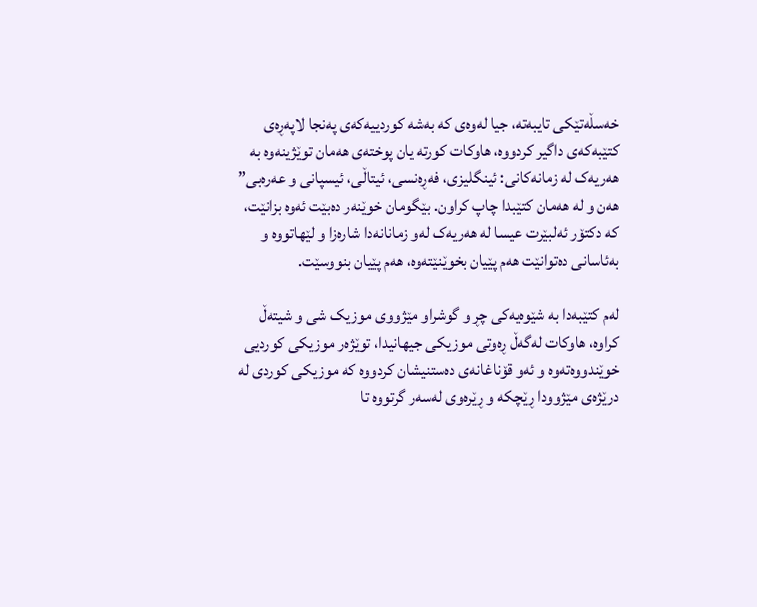خەسڵەتێکی تایبەتە، جیا لەوەی کە بەشە کوردییەکەی پەنجا لاپەڕەی کتێبەکەی داگیر کردووە، هاوکات کورتە یان پوختەی هەمان توێژینەوە بە هەریەک لە زمانەکانی: ئینگلیزی، فەڕەنسی، ئیتاڵی، ئیسپانی و عەرەبی” هەن و لە هەمان کتێبدا چاپ کراون. بێگومان خوێنەر دەبێت ئەوە بزانێت، کە دکتۆر ئەلبێرت عیسا لە هەریەک لەو زمانانەدا شارەزا و لێهاتووە و بەئاسانی دەتوانێت هەم پێیان بخوێنێتەوە، هەم پێیان بنووسێت.

لەم کتێبەدا بە شێوەیەکی چڕ و گوشراو مێژووی موزیک شی و شیتەڵ کراوە، هاوکات لەگەڵ ڕەوتی موزیکی جیهانیدا، توێژەر موزیکی کوردیی خوێندووەتەوە و ئەو قۆناغانەی دەستنیشان کردووە کە موزیکی کوردی لە درێژەی مێژوودا ڕێچکە و ڕێرەوی لەسەر گرتووە تا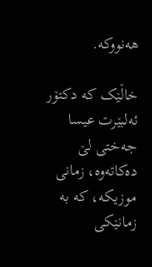هەنووکە.

خاڵێک کە دکتۆر ئەلبێرت عیسا جەختی لێ دەکاتەوە، زمانی موزیکە، کە بە زمانێکی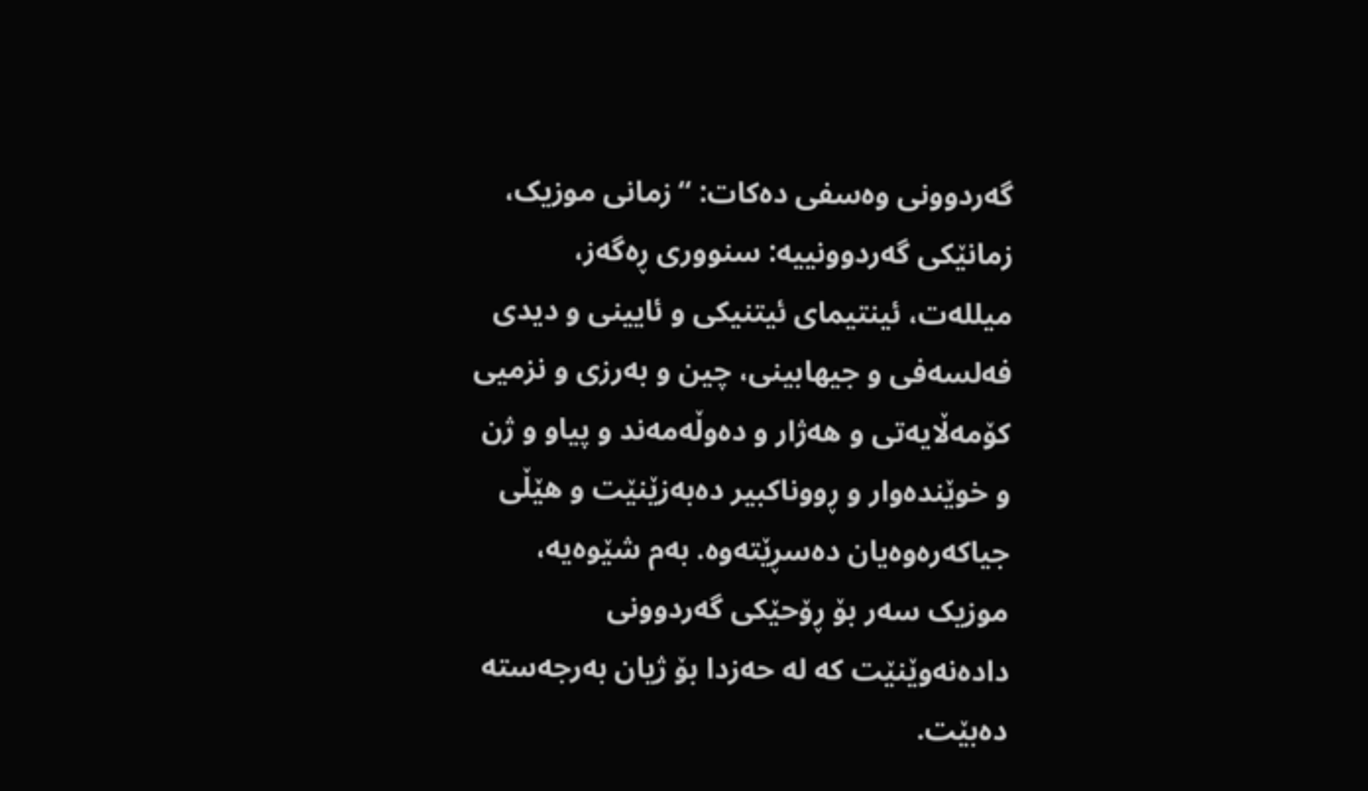گەردوونی وەسفی دەکات: “زمانی موزیک، زمانێکی گەردوونییە: سنووری ڕەگەز، میللەت، ئینتیمای ئیتنیکی و ئایینی و دیدی فەلسەفی و جیهابینی، چین و بەرزی و نزمیی کۆمەڵایەتی و هەژار و دەوڵەمەند و پیاو و ژن و خوێندەوار و ڕووناکبیر دەبەزێنێت و هێڵی جیاکەرەوەیان دەسڕێتەوە. بەم شێوەیە، موزیک سەر بۆ ڕۆحێکی گەردوونی دادەنەوێنێت کە لە حەزدا بۆ ژیان بەرجەستە دەبێت.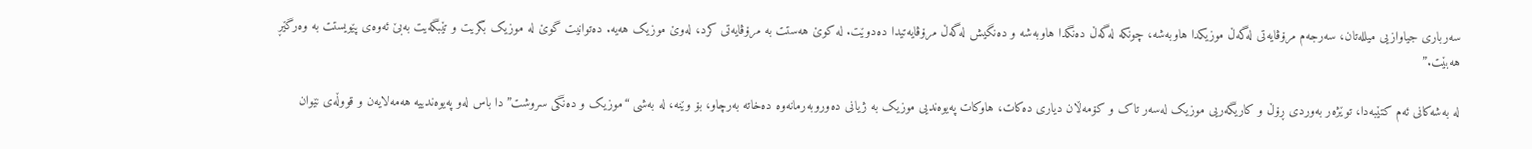سەرباری جیاوازیی میللەتان، سەرجەم مرۆڤایەتی لەگەڵ موزیکدا هاوبەشە، چونکە لەگەڵ دەنگدا هاوبەشە و دەنگیش لەگەڵ مرۆڤایەتیدا دەدوێت. لە کوێ هەستت بە مرۆڤایەتی کرد، لەوێ موزیک هەیە. دەتوانیت گوێ لە موزیک بگریت و تێبگەیت بەبێ ئەوەی پێویستت بە وەرگێڕ هەبێت.”

لە بەشەکانی ئەم کتێبەدا، توێژەر بەوردی ڕۆڵ و کاریگەریی موزیک لەسەر تاک و کۆمەڵان دیاری دەکات، هاوکات پەیوەندیی موزیک بە ژیانی دەوروبەرمانەوە دەخاتە بەرچاو، بۆ وێنە، لە بەشی “موزیک و دەنگی سروشت”دا باس لەو پەیوەندییە هەمەلایەن و قووڵەی نێوان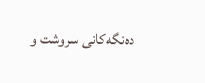دەنگەکانی سروشت و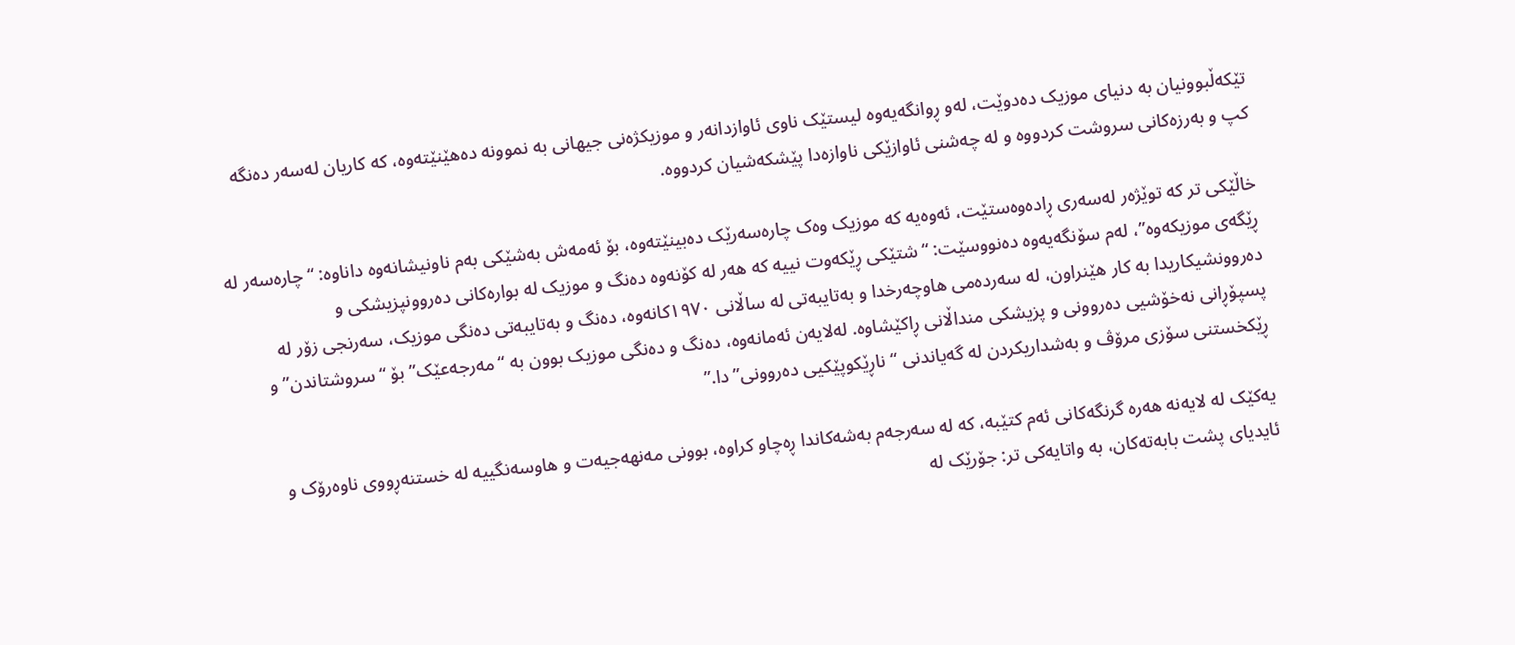تێکەڵبوونیان بە دنیای موزیک دەدوێت، لەو ڕوانگەیەوە لیستێک ناوی ئاوازدانەر و موزیکژەنی جیهانی بە نموونە دەهێنێتەوە، کە کاریان لەسەر دەنگە کپ و بەرزەکانی سروشت کردووە و لە چەشنی ئاوازێکی ناوازەدا پێشکەشیان کردووە.

خاڵێکی تر کە توێژەر لەسەری ڕادەوەستێت، ئەوەیە کە موزیک وەک چارەسەرێک دەبینێتەوە، بۆ ئەمەش بەشێکی بەم ناونیشانەوە داناوە: “چارەسەر لە ڕێگەی موزیکەوە”، لەم سۆنگەیەوە دەنووسێت: “شتێکی ڕێکەوت نییە کە هەر لە کۆنەوە دەنگ و موزیک لە بوارەکانی دەروونپزیشکی و دەروونشیکاریدا بە کار هێنراون، لە سەردەمی هاوچەرخدا و بەتایبەتی لە ساڵانی ١٩٧٠کانەوە، دەنگ و بەتایبەتی دەنگی موزیک، سەرنجی زۆر لە پسپۆڕانی نەخۆشیی دەروونی و پزیشکی منداڵانی ڕاکێشاوە. لەلایەن ئەمانەوە، دەنگ و دەنگی موزیک بوون بە “مەرجەعێک” بۆ “سروشتاندن” و ڕێکخستنی سۆزی مرۆڤ و بەشداریکردن لە گەیاندنی “ناڕێکوپێکیی دەروونی”دا.”

یەکێک لە لایەنە هەرە گرنگەکانی ئەم کتێبە، کە لە سەرجەم بەشەکاندا ڕەچاو کراوە، بوونی مەنهەجیەت و هاوسەنگییە لە خستنەڕووی ناوەرۆک و ئایدیای پشت بابەتەکان، بە واتایەکی تر: جۆرێک لە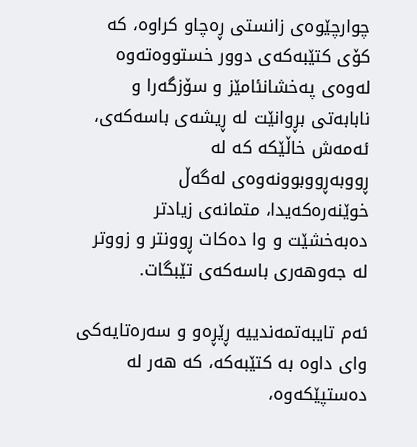چوارچێوەی زانستی ڕەچاو کراوە، کە کۆی کتێبەکەی دوور خستووەتەوە لەوەی پەخشانئامێز و سۆزگەرا و نابابەتی بڕوانێت لە ڕیشەی باسەکەی، ئەمەش خاڵێکە کە لە ڕووبەڕووبوونەوەی لەگەڵ خوێنەرەکەیدا، متمانەی زیادتر دەبەخشێت و وا دەکات ڕوونتر و زووتر لە جەوهەری باسەکەی تێبگات.

ئەم تایبەتمەندییە ڕێڕەو و سەرەتایەکی وای داوە بە کتێبەکە، کە هەر لە دەستپێکەوە،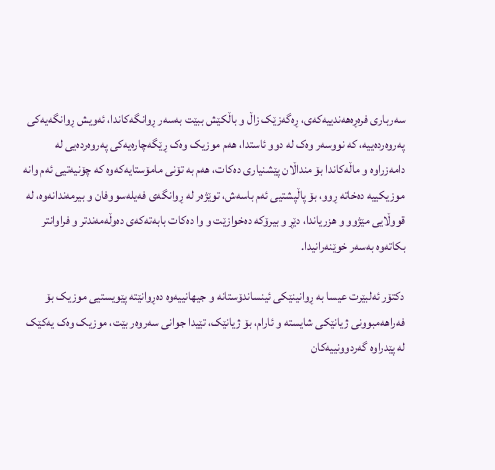سەرباری فرەڕەهەندییەکەی، ڕەگەزێک زاڵ و باڵکێش ببێت بەسەر ڕوانگەکاندا، ئەویش ڕوانگەیەکی پەروەردەییە، کە نووسەر وەک لە دوو ئاستدا، هەم موزیک وەک ڕێگەچارەیەکی پەروەردەیی لە دامەزراوە و ماڵەکاندا بۆ منداڵان پێشنیاری دەکات، هەم بە تۆنی مامۆستایەکەوە کە چۆنیەتیی ئەم وانە موزیکییە دەخاتە ڕوو، بۆ پاڵپشتیی ئەم باسەش، توێژەر لە ڕوانگەی فەیلەسووفان و بیرمەندانەوە، لە قووڵایی مێژوو و هزریاندا، دێڕ و بیرۆکە دەخوازێت و وا دەکات بابەتەکەی دەوڵەمەندتر و فراوانتر بکاتەوە بەسەر خوێنەرانیدا.

دکتۆر ئەلبێرت عیسا بە ڕوانینێکی ئینساندۆستانە و جیهانییەوە دەڕوانێتە پێویستیی موزیک بۆ فەراهەمبوونی ژیانێکی شایستە و ئارام، بۆ ژیانێک، تێیدا جوانی سەروەر بێت، موزیک وەک یەکێک لە پێدراوە گەردوونییەکان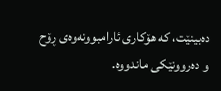دەبینێت، کە هۆکاری ئارامبوونەوەی ڕۆح و دەروونێکی ماندووە.